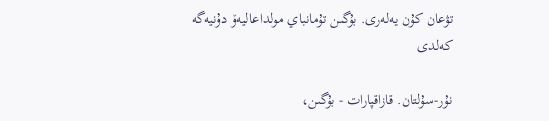تۋعان كۇن يەلەرى. بۇگىن تۇمانباي مولداعاليەۆ دۇنيەگە كەلدى

نۇر-سۇلتان. قازاقپارات - بۇگىن،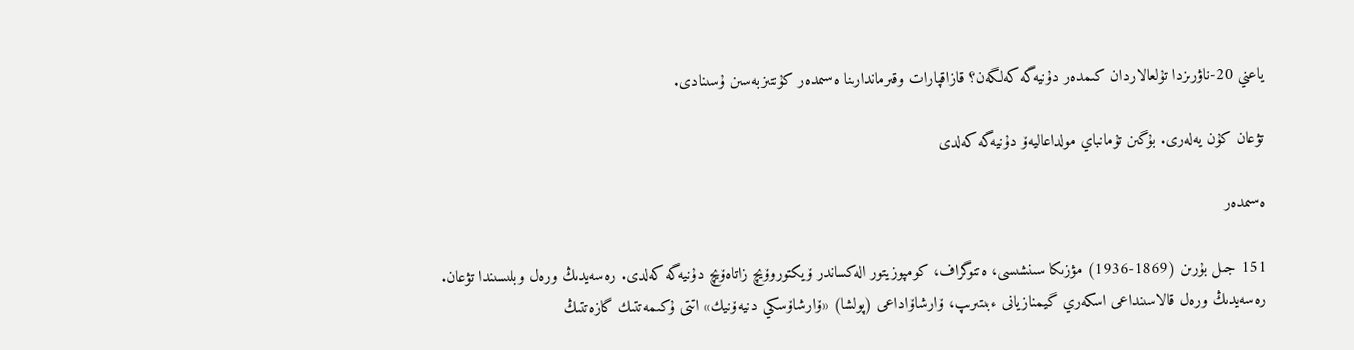ياعني 20-ناۋرىزدا تۇلعالاردان كىمدەر دۇنيەگە كەلگەن؟ قازاقپارات وقىرماندارىنا ەسىمدەر كۇنتىزبەسىن ۇسىنادى.

تۋعان كۇن يەلەرى. بۇگىن تۇمانباي مولداعاليەۆ دۇنيەگە كەلدى

ەسىمدەر

151 جىل بۇرىن (1869-1936) مۋزىكا سىنشىسى، ەتنوگراف، كومپوزيتور الەكساندر ۆيكتوروۆيچ زاتاەۆيچ دۇنيەگە كەلدى. رەسەيدىڭ ورەل وبلىسىندا تۋعان. رەسەيدىڭ ورەل قالاسىنداعى اسكەري گيمنازيانى ءبىتىرىپ، ۆارشاۆاداعى (پولشا) «ۆارشاۆسكي دنيەۆنيك» اتتى ۇكىمەتتىك گازەتتىڭ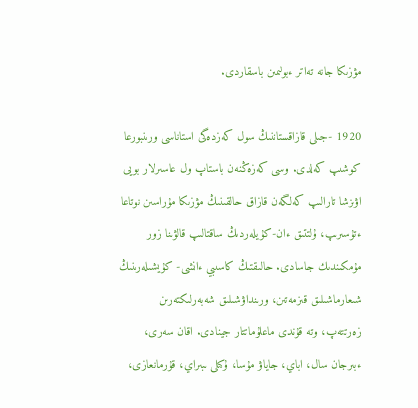مۋزىكا جانە تەاتر ءبولىمىن باسقاردى.

1920 -جىلى قازاقستاننىڭ سول كەزدەگى استاناسى ورىنبورعا كوشىپ كەلدى. وسى كەزەڭنەن باستاپ ول عاسىرلار بويى اۋىزشا تارالىپ كەلگەن قازاق حالقىنىڭ مۋزىكا مۇراسىن نوتاعا ءتۇسىرىپ، ۇلتتىق ءان-كۇيلەردىڭ ساقتالىپ قالۋىنا زور مۇمكىندىك جاسادى. حالىقتىڭ كاسىبي ءانشى- كۇيشىلەرىنىڭ شىعارماشىلىق قىزمەتىن، ورىنداۋشىلىق شەبەرلىكتەرىن زەرتتەپ، وتە قۇندى ماعلۇماتتار جينادى. اقان سەرى، ءبىرجان سال، اباي، جاياۋ مۇسا، ۇكىلى ىبىراي، قۇرمانعازى،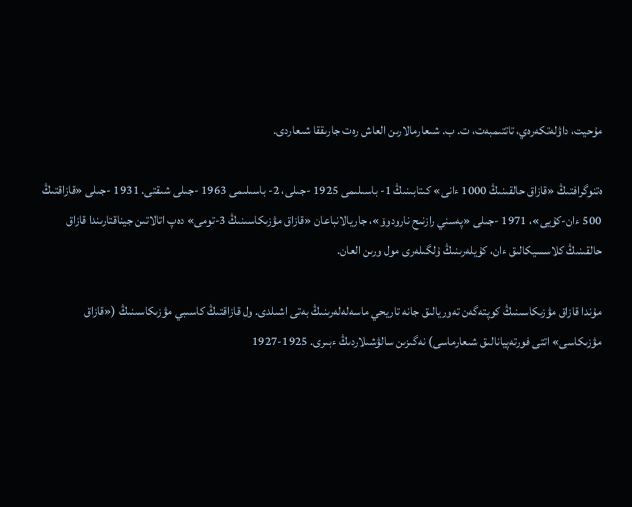مۇحيت، داۋلەتكەرەي، تاتتىمبەت، ت. ب. شىعارمالارىن العاش رەت جارىققا شىعاردى.

ەتنوگرافتىڭ «قازاق حالقىنىڭ 1000 ءانى» كىتابىنىڭ 1- باسىلىمى 1925 -جىلى، 2- باسىلىمى 1963 -جىلى شىقتى. 1931 -جىلى «قازاقتىڭ 500 ءان-كۇيى»، 1971 -جىلى «پەسني رازنىح نارودوۆ»، جاريالانباعان «قازاق مۋزىكاسىنىڭ 3-تومى» دەپ اتالاتىن جيناقتارىندا قازاق حالقىنىڭ كلاسسيكالىق ءان، كۇيلەرىنىڭ ۇلگىلەرى مول ورىن العان.

مۇندا قازاق مۋزىكاسىنىڭ كوپتەگەن تەوريالىق جانە تاريحي ماسەلەلەرىنىڭ بەتى اشىلدى. ول قازاقتىڭ كاسىبي مۋزىكاسىنىڭ («قازاق مۋزىكاسى» اتتى فورتەپيانالىق شىعارماسى) نەگىزىن سالۋشىلاردىڭ ءبىرى. 1925-1927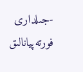-جىلدارى فورتەپيانالىق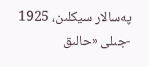پەسالار سيكلىن، 1925 -جىلى «حالىق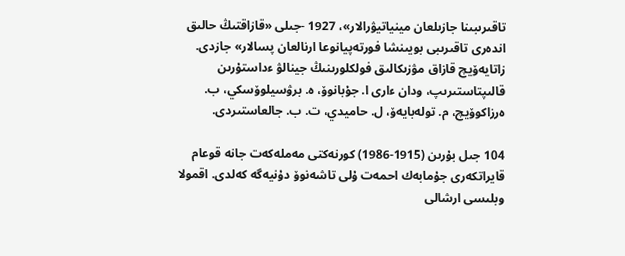تاقىرىبىنا جازىلعان مينياتيۋرالار»، 1927 -جىلى «قازاقتىڭ حالىق اندەرى تاقىرىبى بويىنشا فورتەپيانوعا ارنالعان پسالار» جازدى. زاتايەۆيچ قازاق مۋزىكالىق فولكلورىنىڭ جينالۋ ءداستۇرىن قالىپتاستىرىپ، ودان ءارى ا. جۇبانوۆ، ە. برۋسيلوۆسكي، ب. ەرزاكوۆيچ، م. تولەبايەۆ، ل. حاميدي، ت. ب. جالعاستىردى.

104 جىل بۇرىن (1915-1986) كورنەكتى مەملەكەت جانە قوعام قايراتكەرى جۇمابەك احمەت ۇلى تاشەنوۆ دۇنيەگە كەلدى. اقمولا وبلىسى ارشالى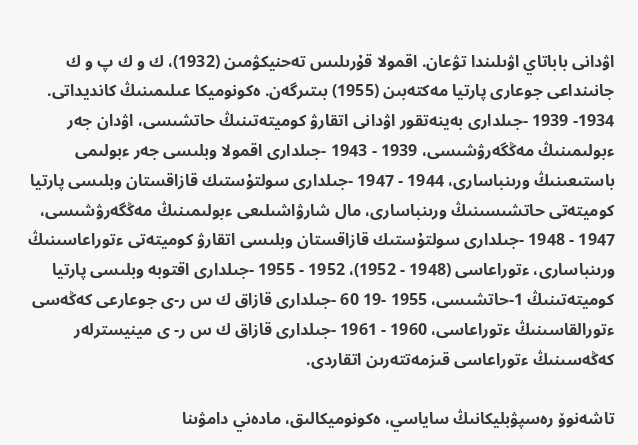اۋدانى باباتاي اۋىلىندا تۋعان. اقمولا قۇرىلىس تەحنيكۋمىن (1932)، ك و ك پ و ك جانىنداعى جوعارى پارتيا مەكتەبىن (1955) بىتىرگەن. ەكونوميكا عىلىمىنىڭ كانديداتى. 1934- 1939 -جىلدارى بەينەتقور اۋدانى اتقارۋ كوميتەتىنىڭ حاتشىسى، اۋدان جەر ءبولىمىنىڭ مەڭگەرۋشىسى، 1939 - 1943 -جىلدارى اقمولا وبلىسى جەر ءبولىمى باستىعىنىڭ ورىنباسارى، 1944 - 1947 -جىلدارى سولتۇستىك قازاقستان وبلىسى پارتيا كوميتەتى حاتشىسىنىڭ ورىنباسارى، مال شارۋاشىلىعى ءبولىمىنىڭ مەڭگەرۋشىسى، 1947 - 1948 -جىلدارى سولتۇستىك قازاقستان وبلىسى اتقارۋ كوميتەتى ءتوراعاسىنىڭ ورىنباسارى، ءتوراعاسى (1948 - 1952)، 1952 - 1955 -جىلدارى اقتوبە وبلىسى پارتيا كوميتەتىنىڭ 1-حاتشىسى، 1955 -19 60 -جىلدارى قازاق ك س ر-ى جوعارعى كەڭەسى ءتورالقاسىنىڭ ءتوراعاسى، 1960 - 1961 -جىلدارى قازاق ك س ر- ى مينيسترلەر كەڭەسىنىڭ ءتوراعاسى قىزمەتتەرىن اتقاردى.

تاشەنوۆ رەسپۋبليكانىڭ ساياسي، ەكونوميكالىق، مادەني دامۋىنا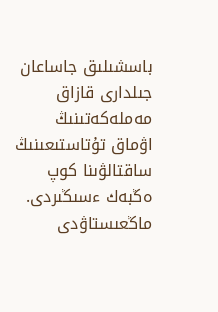باسشىلىق جاساعان جىلدارى قازاق مەملەكەتىنىڭ اۋماق تۇتاستىعىنىڭ ساقتالۋىنا كوپ ەڭبەك ءسىڭىردى. ماڭعىستاۋدى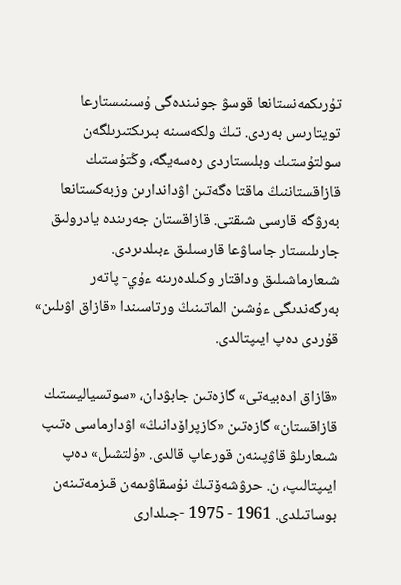تۇرىكمەنستانعا قوسۋ جونىندەگى ۇسىنىستارعا تويتارىس بەردى. تىڭ ولكەسىنە بىرىكتىرىلگەن سولتۇستىك وبلىستاردى رەسەيگە، وڭتۇستىك قازاقستاننىڭ ماقتا ەگەتىن اۋداندارىن وزبەكستانعا بەرۋگە قارسى شىقتى. قازاقستان جەرىندە يادرولىق جارىلىستار جاساۋعا قارسىلىق ءبىلدىردى. شىعارماشىلىق وداقتار وكىلدەرىنە ءۇي- پاتەر بەرگەندىگى ءۇشىن الماتىنىڭ ورتاسىندا «قازاق اۋىلىن» قۇردى دەپ ايىپتالدى.

«قازاق ادەبيەتى» گازەتىن جابۋدان، «سوتسياليستىك قازاقستان» گازەتىن «كازپراۆدانىڭ» اۋدارماسى ەتىپ شىعارىلۋ قاۋپىنەن قورعاپ قالدى. «ۇلتشىل» دەپ ايىپتالىپ، ن. حرۋشەۆتىڭ نۇسقاۋىمەن قىزمەتىنەن بوساتىلدى. 1961 - 1975 -جىلدارى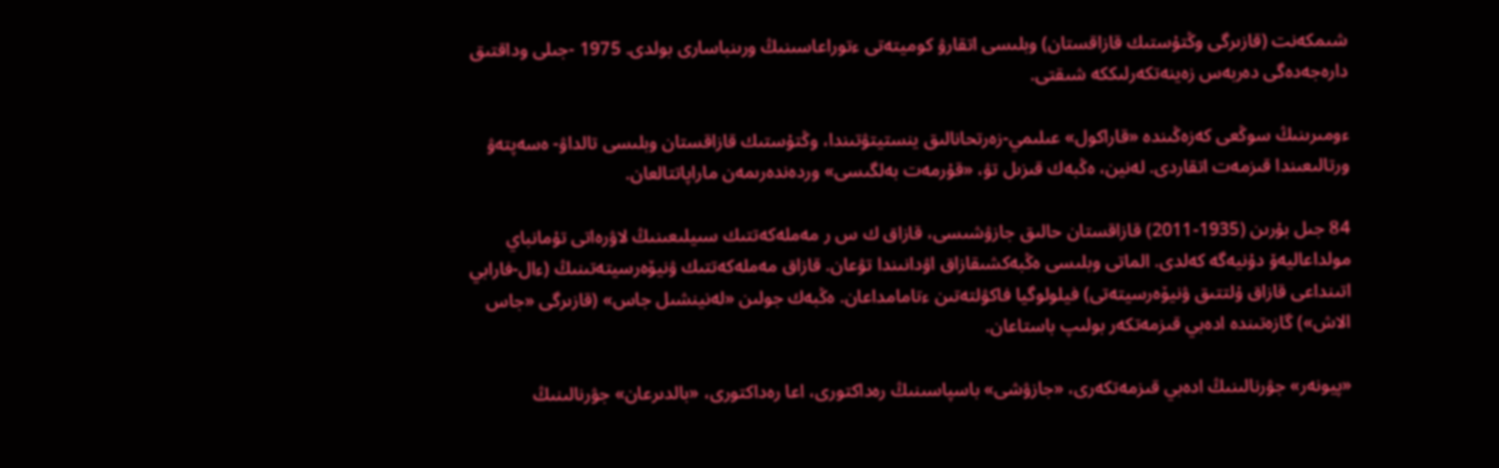شىمكەنت (قازىرگى وڭتۇستىك قازاقستان) وبلىسى اتقارۋ كوميتەتى ءتوراعاسىنىڭ ورىنباسارى بولدى. 1975 -جىلى وداقتىق دارەجەدەگى دەربەس زەينەتكەرلىككە شىقتى.

ءومىرىنىڭ سوڭعى كەزەڭىندە «قاراكول» عىلىمي-زەرتحانالىق ينستيتۋتىندا، وڭتۇستىك قازاقستان وبلىسى تالداۋ- ەسەپتەۋ ورتالىعىندا قىزمەت اتقاردى. لەنين، ەڭبەك قىزىل تۋ، «قۇرمەت بەلگىسى» وردەندەرىمەن ماراپاتتالعان.

84 جىل بۇرىن (1935-2011) قازاقستان حالىق جازۋشىسى، قازاق ك س ر مەملەكەتتىك سىيلىعىنىڭ لاۋرەاتى تۇمانباي مولداعاليەۆ دۇنيەگە كەلدى. الماتى وبلىسى ەڭبەكشىقازاق اۋدانىندا تۋعان. قازاق مەملەكەتتىك ۋنيۆەرسيتەتىنىڭ (ءال-فارابي اتىنداعى قازاق ۇلتتىق ۋنيۆەرسيتەتى) فيلولوگيا فاكۋلتەتىن ءتامامداعان. ەڭبەك جولىن «لەنينشىل جاس» (قازىرگى «جاس الاش») گازەتىندە ادەبي قىزمەتكەر بولىپ باستاعان.

«پيونەر» جۋرنالىنىڭ ادەبي قىزمەتكەرى، «جازۋشى» باسپاسىنىڭ رەداكتورى، اعا رەداكتورى، «بالدىرعان» جۋرنالىنىڭ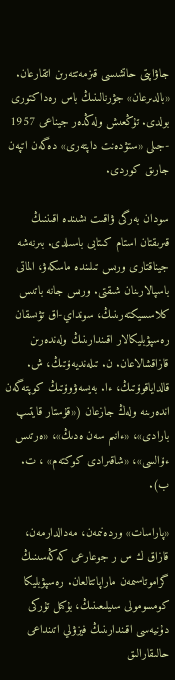جاۋاپتى حاتشىسى قىزمەتتەرىن اتقارعان. «بالدىرعان» جۋرنالىنىڭ باس رەداكتورى بولدى. تۇڭعىش ولەڭدەر جيناعى 1957 -جىلى «ستۋدەنت داپتەرى» دەگەن اتپەن جارىق كوردى.

سودان بەرگى ۋاقىت ىشىندە اقىننىڭ قىرىقتان استام كىتابى باسىلدى. بىرنەشە جيناقتارى ورىس تىلىندە ماسكەۋ، الماتى باسپالارىنان شىقتى. ورىس جانە باتىس كلاسسيكتەرىنىڭ، سونداي-اق تۋىسقان رەسپۋبليكالار اقىندارىنىڭ ولەندەرىن قازاقشالاعان. ن. تىلەنديەۆتىڭ، ش. قالداياقوۆتىڭ، ءا. بەيسەۋوۆتىڭ كوپتەگەن اندەرىنە ولەڭ جازعان («قۇستار قايتىپ بارادى»، «ءانىم سەن ەدىڭ»، «ەرتىس ءۆالسى»، «شاقىرادى كوكتەم» ، ت. ب).

«پاراسات» وردەنىمەن، مەدالدارمەن، قازاق ك س ر جوعارعى كەڭەسىنىڭ گراموتاسىمەن ماراپاتتالعان. رەسپۋبليكا كومسومولى سىيلىعىنىڭ، بۇكىل تۇركى دۇنيەسى اقىندارىنىڭ فيزۋلي اتىنداعى حالىقارالىق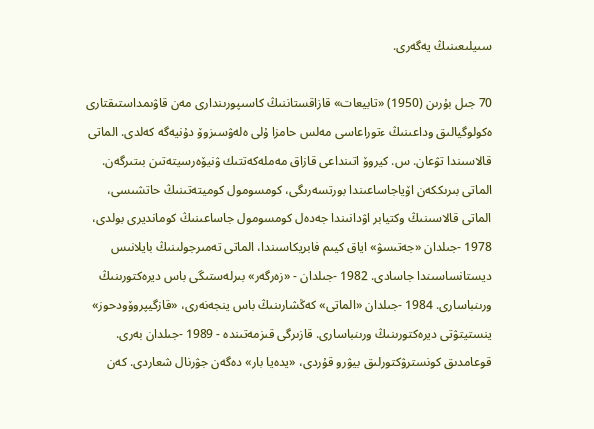سىيلىعىنىڭ يەگەرى.

70 جىل بۇرىن (1950) «تابيعات» قازاقستاننىڭ كاسىپورىندارى مەن قاۋىمداستىقتارى ەكولوگيالىق وداعىنىڭ ءتوراعاسى مەلس حامزا ۇلى ەلەۋسىزوۆ دۇنيەگە كەلدى. الماتى قالاسىندا تۋعان. س. كيروۆ اتىنداعى قازاق مەملەكەتتىك ۋنيۆەرسيتەتىن بىتىرگەن. الماتى بىرىككەن اۆياجاساعىندا بورتسەرىگى، كومسومول كوميتەتىنىڭ حاتشىسى، الماتى قالاسىنىڭ وكتيابر اۋدانىندا جەدەل كومسومول جاساعىنىڭ كومانديرى بولدى، 1978 -جىلدان «جەتىسۋ» اياق كيىم فابريكاسىندا، الماتى تەمىرجولىنىڭ بايلانىس ديستانساسىندا جاسادى. 1982 -جىلدان - «زەرگەر» بىرلەستىگى باس ديرەكتورىنىڭ ورىنباسارى. 1984 -جىلدان «الماتى» كەڭشارىنىڭ باس ينجەنەرى، «قازگيپروۆودحوز» ينستيتۋتى ديرەكتورىنىڭ ورىنباسارى. قازىرگى قىزمەتىندە - 1989 -جىلدان بەرى. قوعامدىق كونسترۋكتورلىق بيۋرو قۇردى، «يدەيا بار» دەگەن جۋرنال شعاردى. كەن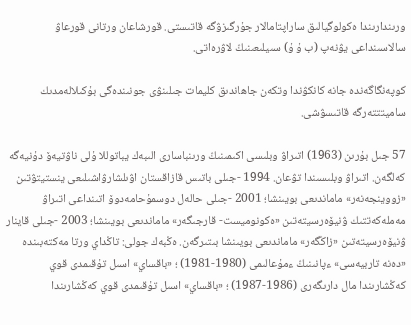ورىندارىندا ەكولوگيالىق ساراپتامالار جۇرگىزۋگە قاتىستى. قورشاعان ورتانى قورعاۋ سالاسىنداعى يۋنەپ (ب ۇ ۇ) سىيلىعىنىڭ لاۋرەاتى.

كوپەنگاگەندە جانە كانكۋندا وتكەن جاھاندىق كليمات جىلىنۋى جونىندەگى بۇكىلالەمدىك ساميتتتەرگە قاتىسۋشى.

57 جىل بۇرىن (1963) اتىراۋ وبلىسى اكىمىنىڭ ورىنباسارى الىبەك يباتوللا ۇلى ناۋتيەۆ دۇنيەگە كەلگەن. اتىراۋ وبلىسىندا تۋعان. 1994 -جىلى باتىس قازاقستان اۋىلشارۋاشىلىعى ينستيتۋتىن «زووينجەنەر» ماماندىعى بويىنشا؛ 2001 -جىلى حالەل دوسمۇحامەدوۆ اتىنداعى اتىراۋ مەملەكەتتىك ۋنيۆەرسيتەتىن «ەكونوميست- قارجىگەر» ماماندىعى بويىنشا؛ 2003 -جىلى قاينار ۋنيۆەرسيتەتىن «زاڭگەر» ماماندىعى بويىنشا بىتىرگەن. ەڭبەك جولى: تاڭداي ورتا مەكتەبىندە «دەنە تاربيەسى» ءپانىنىڭ ءمۇعالىمى (1980-1981) ؛ «باقساي» اسىل تۇقىمدى قوي كەڭشارىندا مال دارىگەرى (1986-1987) ؛ «باقساي» اسىل تۇقىمدى قوي كەڭشارىندا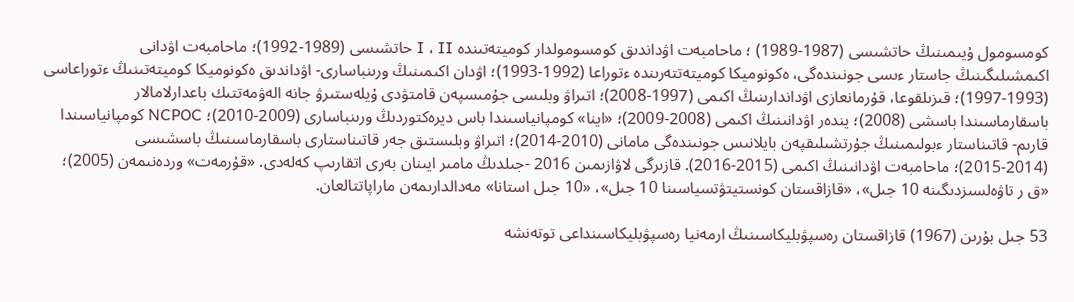كومسومول ۇيىمىنىڭ حاتشىسى (1987-1989) ؛ ماحامبەت اۋداندىق كومسومولدار كوميتەتىندە I ، Ⅱ حاتشىسى (1989-1992)؛ ماحامبەت اۋدانى اكىمشىلىگىنىڭ جاستار ءىسى جونىندەگى، ەكونوميكا كوميتەتتەرىندە ءتوراعا (1992-1993)؛ اۋدان اكىمىنىڭ ورىنباسارى- اۋداندىق ەكونوميكا كوميتەتىنىڭ ءتوراعاسى (1993-1997)؛ قىزىلقوعا، قۇرمانعازى اۋداندارىنىڭ اكىمى (1997-2008)؛ اتىراۋ وبلىسى جۇمىسپەن قامتۋدى ۇيلەستىرۋ جانە الەۋمەتتىك باعدارلامالار باسقارماسىندا باسشى (2008)؛ يندەر اۋدانىنىڭ اكىمى (2008-2009)؛ «اينا» كومپانياسىندا باس ديرەكتوردىڭ ورىنباسارى (2009-2010)؛ NCPOC كومپانياسىندا قارىم- قاتىناستار ءبولىمىنىڭ جۇرتشىلىقپەن بايلانىس جونىندەگى مامانى (2010-2014)؛ اتىراۋ وبلىستىق جەر قاتىناستارى باسقارماسىنىڭ باسشىسى (2014-2015)؛ ماحامبەت اۋدانىنىڭ اكىمى (2015-2016). قازىرگى لاۋازىمىن 2016 -جىلدىڭ مامىر ايىنان بەرى اتقارىپ كەلەدى. «قۇرمەت» وردەنىمەن (2005)؛ «ق ر تاۋەلسىزدىگىنە 10 جىل»، «قازاقستان كونستيتۋتسياسىنا 10 جىل»، «10 جىل استانا» مەدالدارىمەن ماراپاتتالعان.

53 جىل بۇرىن (1967) قازاقستان رەسپۋبليكاسىنىڭ ارمەنيا رەسپۋبليكاسىنداعى توتەنشە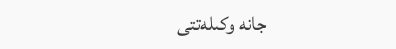جانە وكىلەتتى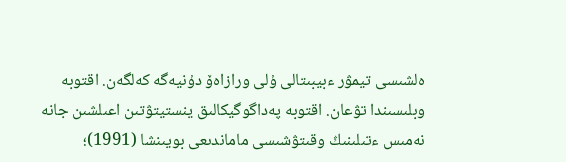ەلشىسى تيمۋر ءبيبىتالى ۇلى ورازاەۆ دۇنيەگە كەلگەن. اقتوبە وبلىسىندا تۋعان. اقتوبە پەداگوگيكالىق ينستيتۋتىن اعىلشىن جانە نەمىس ءتىلىنىڭ وقىتۋشىسى ماماندىعى بويىنشا (1991)؛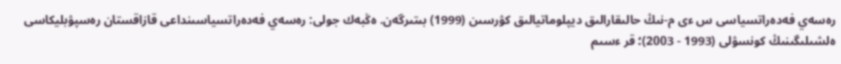رەسەي فەدەراتسياسى س ءى م-نىڭ حالىقارالىق ديپلوماتيالىق كۋرسىن (1999) بىتىرگەن. ەڭبەك جولى: رەسەي فەدەراتسياسىنداعى قازاقستان رەسپۋبليكاسى ەلشىلىگىنىڭ كونسۋلى (1993 - 2003)؛ قر ءسىم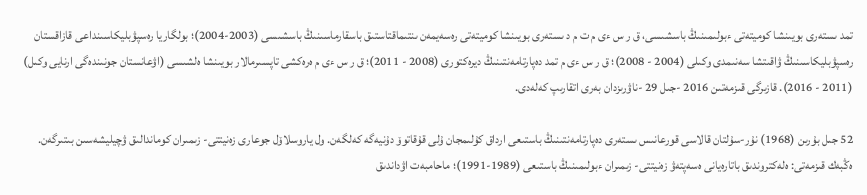تمد ىستەرى بويىنشا كوميتەتى ءبولىمىنىڭ باسشىسى، ق ر س ءى م ت م د ىستەرى بويىنشا كوميتەتى رەسەيمەن ىنتىماقتاستىق باسقارماسىنىڭ باسشىسى (2003-2004)؛ بولگاريا رەسپۋبليكاسىنداعى قازاقستان رەسپۋبليكاسىنىڭ ۋاقىتشا سەنىمدى وكىلى (2004 - 2008)؛ ق ر س ءى م تمد دەپارتامەنتىنىڭ ديرەكتورى (2008 - 2011)؛ ق ر س ءى م ەرەكشى تاپسىرمالار بويىنشا ەلشىسى (اۋعانستان جونىندەگى ارنايى وكىل) (2011 - 2016). قازىرگى قىزمەتىن 2016 -جىل 29 -ناۋرىزدان بەرى اتقارىپ كەلەدى.

52 جىل بۇرىن (1968) نۇر-سۇلتان قالاسى قورعانىس ىستەرى دەپارتامەنتىنىڭ باستىعى ارداق كۇلىمجان ۇلى قۇقاتوۆ دۇنيەگە كەلگەن. ول ياروسلاۆل جوعارى زەنيتتى- زىمىران كوماندالىق ۋچيليشەسىن بىتىرگەن. ەڭبەك قىزمەتى: ەلەكتروندىق باتارەيانى ەسەپتەۋ زەنيتتى- زىمىران ءبولىمىنىڭ باستىعى (1989-1991)؛ ماحامبەت اۋداندىق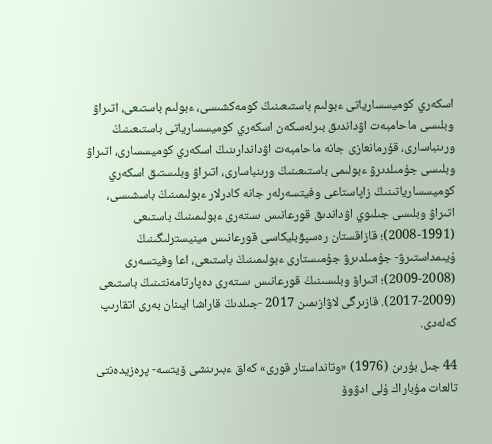اسكەري كوميسسارياتى ءبولىم باستىعىنىڭ كومەكشىسى، ءبولىم باستىعى، اتىراۋ وبلىسى ماحامبەت اۋداندىق بىرلەسكەن اسكەري كوميسسارياتى باستىعىنىڭ ورىنباسارى، قۇرمانعازى جانە ماحامبەت اۋداندارىنىڭ اسكەري كوميسسارى، اتىراۋ وبلىسى جۇمىلدىرۋ ءبولىمى باستىعىنىڭ ورىنباسارى، اتىراۋ وبلىستىق اسكەري كوميسسارياتىنىڭ زاپاستاعى وفيتسەرلەر جانە كادرلار ءبولىمىنىڭ باسشىسى، اتىراۋ وبلىسى جىلىوي اۋداندىق قورعانىس ىستەرى ءبولىمىنىڭ باستىعى (1991-2008)؛ قازاقستان رەسپۋبليكاسى قورعانىس مينيسترلىگىنىڭ ۇيىمداستىرۋ- جۇمىلدىرۋ جۇمىستارى ءبولىمىنىڭ باستىعى، اعا وفيتسەرى (2008-2009)؛ اتىراۋ وبلىسىنىڭ قورعانىس ىستەرى دەپارتامەنتىنىڭ باستىعى (2009-2017). قازىرگى لاۋازىمىن 2017 -جىلدىڭ قاراشا ايىنان بەرى اتقارىپ كەلەدى.

44 جىل بۇرىن (1976) «وتانداستار قورى» كەاق ءبىرىنشى ۆيتسە- پرەزيدەنتى تالعات مۇباراك ۇلى ادۋوۆ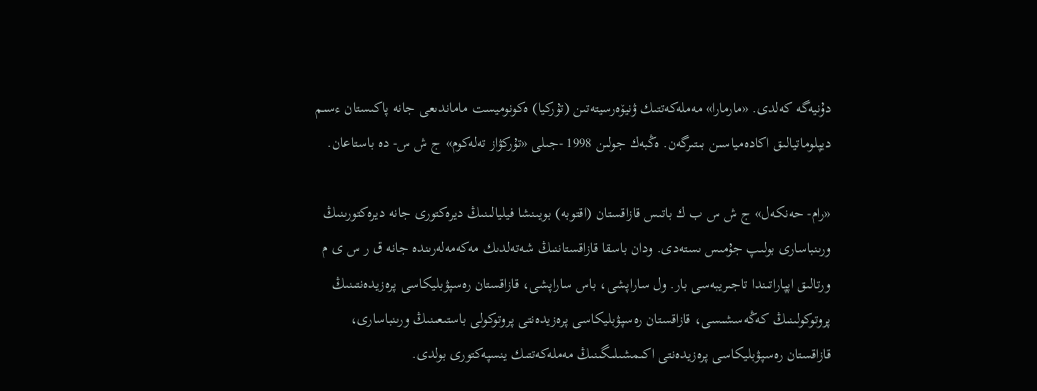دۇنيەگە كەلدى. «مارمارا» مەملەكەتتىك ۋنيۆەرسيتەتىن (تۇركيا) ەكونوميست ماماندىعى جانە پاكىستان ءسىم ديپلوماتيالىق اكادەمياسىن بىتىرگەن. ەڭبەك جولىن 1998 -جىلى «تۇركۋاز تەلەكوم» ج ش س- دە باستاعان.

«رام- حەنكەل» ج ش س ب ك باتىس قازاقستان (اقتوبە) بويىنشا فيليالىنىڭ ديرەكتورى جانە ديرەكتورىنىڭ ورىنباسارى بولىپ جۇمىس ىستەدى. ودان باسقا قازاقستاننىڭ شەتەلدىك مەكەمەلەرىندە جانە ق ر س ى م ورتالىق اپپاراتىندا تاجىريبەسى بار. ول ساراپشى، باس ساراپشى، قازاقستان رەسپۋبليكاسى پرەزيدەنتىنىڭ پروتوكولىنىڭ كەڭەسشىسى، قازاقستان رەسپۋبليكاسى پرەزيدەنتى پروتوكولى باستىعىنىڭ ورىنباسارى، قازاقستان رەسپۋبليكاسى پرەزيدەنتى اكىمشىلىگىنىڭ مەملەكەتتىك ينسپەكتورى بولدى.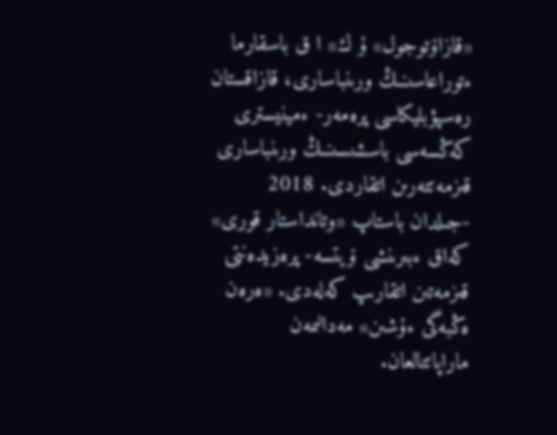«قازاۆتوجول» ۇ ك» ا ق باسقارما ءتوراعاسىنىڭ ورىنباسارى، قازاقستان رەسپۋبليكاسى پرەمەر- ءمينيسترى كەڭسەسى باسشىسىنىڭ ورىنباسارى قىزمەتتەرىن اتقاردى. 2018 -جىلدان باستاپ «وتانداستار قورى» كەاق ءبىرىنشى ۆيتسە- پرەزيدەنتى قىزمەتىن اتقارىپ كەلەدى. «ەرەن ەڭبەگى ءۇشىن» مەدالىمەن ماراپاتتالعان.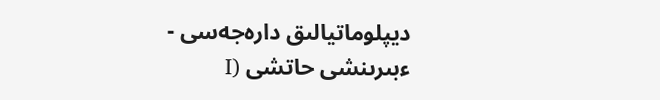ديپلوماتيالىق دارەجەسى - ءبىرىنشى حاتشى (I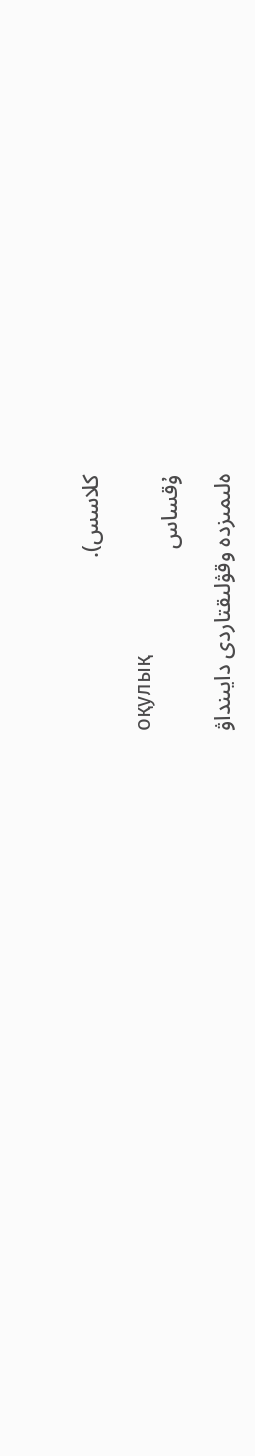كلاسس).

оқулық
ۇقساس

ەلىمىزدە وقۋلىقتاردى دايىنداۋ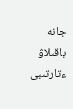جانە باقىلاۋ ءتارتىبى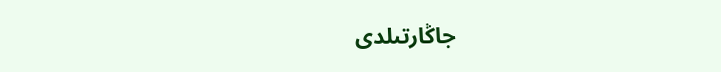جاڭارتىلدى